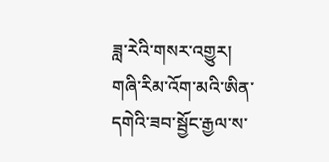ཟླ་རེའི་གསར་འགྱུར།
གཞི་རིམ་འོག་མའི་ཨིན་དགེའི་ཟབ་སྦྱོང་རྒྱལ་ས་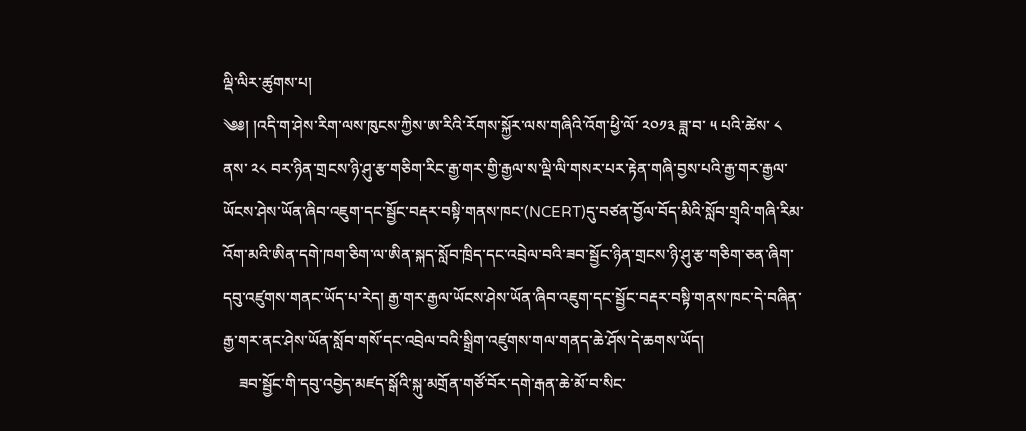ལྡི་ལིར་ཚུགས་པ།
༄༅། །འདི་ག་ཤེས་རིག་ལས་ཁུངས་ཀྱིས་ཨ་རིའི་རོགས་སྐྱོར་ལས་གཞིའི་འོག་ཕྱི་ལོ་ ༢༠༡༣ ཟླ་བ་ ༥ པའི་ཚེས་ ༨ ནས་ ༢༨ བར་ཉིན་གྲངས་ཉི་ཤུ་རྩ་གཅིག་རིང་རྒྱ་གར་གྱི་རྒྱལ་ས་ལྡི་ལི་གསར་པར་རྟེན་གཞི་བྱས་པའི་རྒྱ་གར་རྒྱལ་ཡོངས་ཤེས་ཡོན་ཞིབ་འཇུག་དང་སྦྱོང་བརྡར་བསྟི་གནས་ཁང་(NCERT)དུ་བཙན་བྱོལ་བོད་མིའི་སློབ་གྲྭའི་གཞི་རིམ་འོག་མའི་ཨིན་དགེ་ཁག་ཅིག་ལ་ཨིན་སྐད་སློབ་ཁྲིད་དང་འབྲེལ་བའི་ཟབ་སྦྱོང་ཉིན་གྲངས་ཉི་ཤུ་རྩ་གཅིག་ཅན་ཞིག་དབུ་འཛུགས་གནང་ཡོད་པ་རེད། རྒྱ་གར་རྒྱལ་ཡོངས་ཤེས་ཡོན་ཞིབ་འཇུག་དང་སྦྱོང་བརྡར་བསྟི་གནས་ཁང་དེ་བཞིན་རྒྱ་གར་ནང་ཤེས་ཡོན་སློབ་གསོ་དང་འབྲེལ་བའི་སྒྲིག་འཛུགས་གལ་གནད་ཆེ་ཤོས་དེ་ཆགས་ཡོད།
    ཟབ་སྦྱོང་གི་དབུ་འབྱེད་མཛད་སྒོའི་སྐུ་མགྲོན་གཙོ་བོར་དགེ་རྒན་ཆེ་མོ་བ་སིང་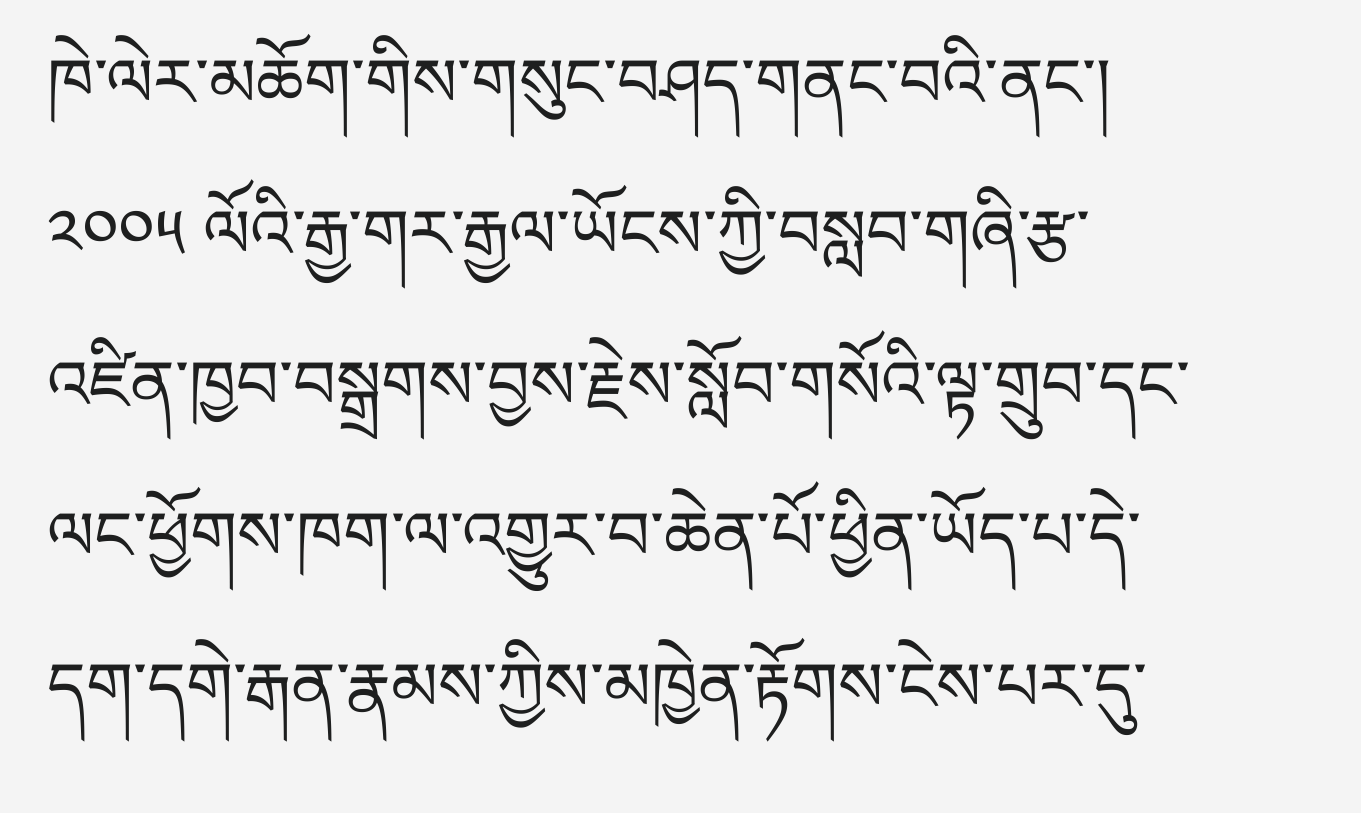ཁེ་ལེར་མཆོག་གིས་གསུང་བཤད་གནང་བའི་ནང་། ༢༠༠༥ ལོའི་རྒྱ་གར་རྒྱལ་ཡོངས་ཀྱི་བསླབ་གཞི་རྩ་འཛིན་ཁྱབ་བསྒྲགས་བྱས་རྗེས་སློབ་གསོའི་ལྟ་གྲུབ་དང་ལང་ཕྱོགས་ཁག་ལ་འགྱུར་བ་ཆེན་པོ་ཕྱིན་ཡོད་པ་དེ་དག་དགེ་རྒན་རྣམས་ཀྱིས་མཁྱེན་རྟོགས་ངེས་པར་དུ་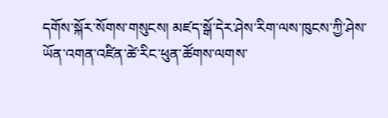དགོས་སྐོར་སོགས་གསུངས། མཛད་སྒོ་དེར་ཤེས་རིག་ལས་ཁུངས་ཀྱི་ཤེས་ཡོན་འགན་འཛིན་ཚེ་རིང་ཕུན་ཚོགས་ལགས་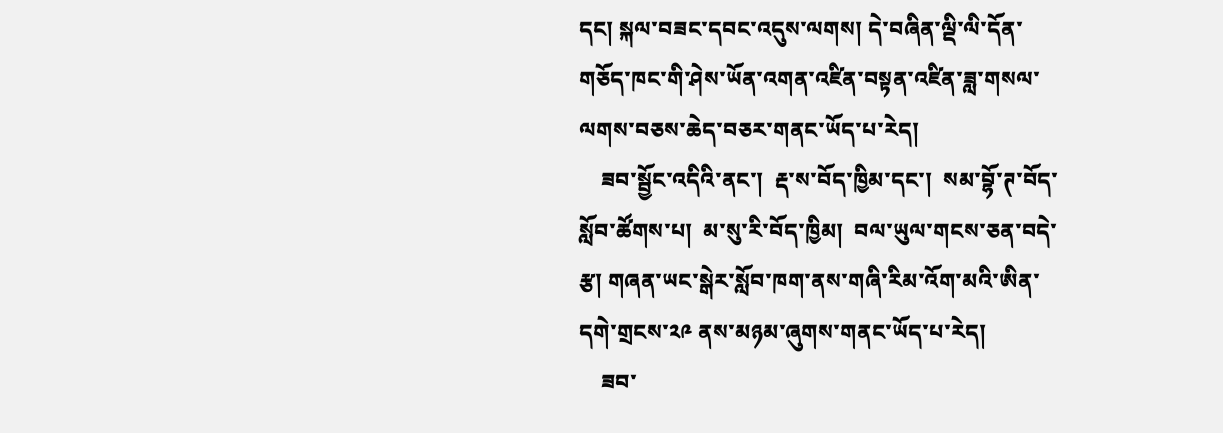དང། སྐལ་བཟང་དབང་འདུས་ལགས། དེ་བཞིན་ལྡི་ལི་དོན་གཅོད་ཁང་གི་ཤེས་ཡོན་འགན་འཛིན་བསྟན་འཛིན་ཟླ་གསལ་ལགས་བཅས་ཆེད་བཅར་གནང་ཡོད་པ་རེད།
    ཟབ་སྦྱོང་འདིའི་ནང་།  རྡ་ས་བོད་ཁྱིམ་དང་།  སམ་བྷོ་ཊ་བོད་སློབ་ཚོགས་པ།  མ་སུ་རི་བོད་ཁྱིམ།  བལ་ཡུལ་གངས་ཅན་བདེ་རྩ། གཞན་ཡང་སྒེར་སློབ་ཁག་ནས་གཞི་རིམ་འོག་མའི་ཨིན་དགེ་གྲངས་༢༩ ནས་མཉམ་ཞུགས་གནང་ཡོད་པ་རེད།
    ཟབ་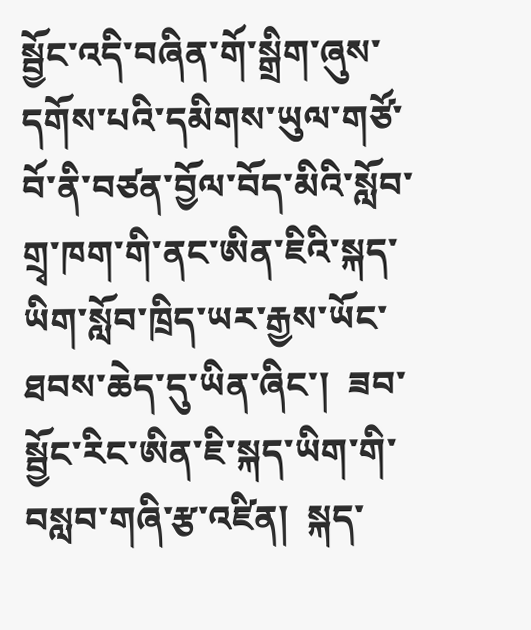སྦྱོང་འདི་བཞིན་གོ་སྒྲིག་ཞུས་དགོས་པའི་དམིགས་ཡུལ་གཙོ་བོ་ནི་བཙན་བྱོལ་བོད་མིའི་སློབ་གྲྭ་ཁག་གི་ནང་ཨིན་ཇིའི་སྐད་ཡིག་སློབ་ཁྲིད་ཡར་རྒྱས་ཡོང་ཐབས་ཆེད་དུ་ཡིན་ཞིང་།  ཟབ་སྦྱོང་རིང་ཨིན་ཇི་སྐད་ཡིག་གི་བསླབ་གཞི་རྩ་འཛིན།  སྐད་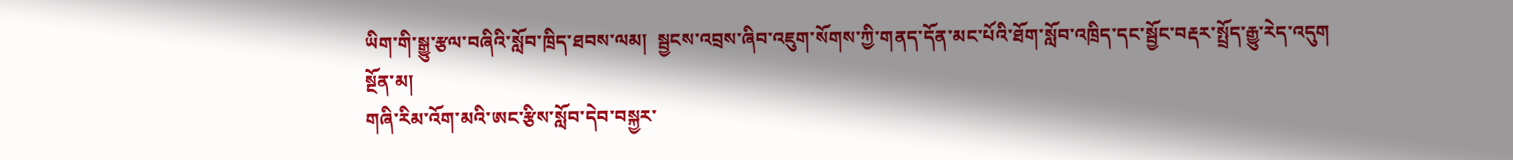ཡིག་གི་སྒྱུ་རྩལ་བཞིའི་སློབ་ཁྲིད་ཐབས་ལམ།  སྦྱངས་འབྲས་ཞིབ་འཇུག་སོགས་ཀྱི་གནད་དོན་མང་པོའི་ཐོག་སློབ་འཁྲིད་དང་སྦྱོང་བརྡར་སྤྲོད་རྒྱུ་རེད་འདུག
སྔོན་མ།
གཞི་རིམ་འོག་མའི་ཨང་རྩིས་སློབ་དེབ་བསྐྱར་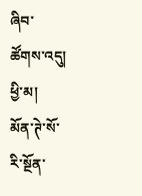ཞིབ་ཚོགས་འདུ།
ཕྱི་མ།
མོན་ཊེ་སོ་རི་སྔོན་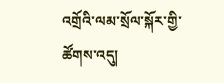འགྲོའི་ལམ་སྲོལ་སྐོར་གྱི་ཚོགས་འདུ།